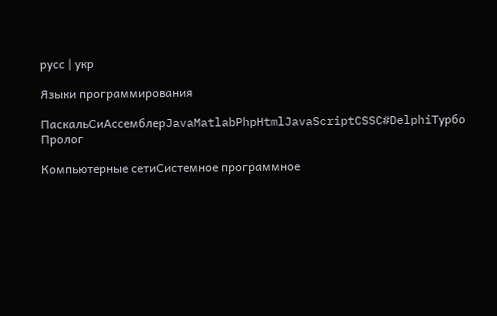русс | укр

Языки программирования

ПаскальСиАссемблерJavaMatlabPhpHtmlJavaScriptCSSC#DelphiТурбо Пролог

Компьютерные сетиСистемное программное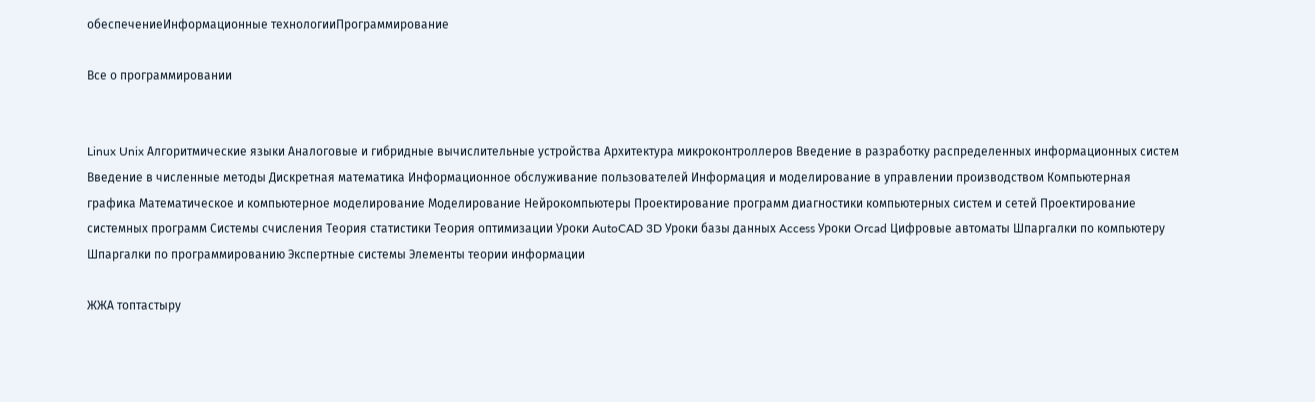обеспечениеИнформационные технологииПрограммирование

Все о программировании


Linux Unix Алгоритмические языки Аналоговые и гибридные вычислительные устройства Архитектура микроконтроллеров Введение в разработку распределенных информационных систем Введение в численные методы Дискретная математика Информационное обслуживание пользователей Информация и моделирование в управлении производством Компьютерная графика Математическое и компьютерное моделирование Моделирование Нейрокомпьютеры Проектирование программ диагностики компьютерных систем и сетей Проектирование системных программ Системы счисления Теория статистики Теория оптимизации Уроки AutoCAD 3D Уроки базы данных Access Уроки Orcad Цифровые автоматы Шпаргалки по компьютеру Шпаргалки по программированию Экспертные системы Элементы теории информации

ЖЖА топтастыру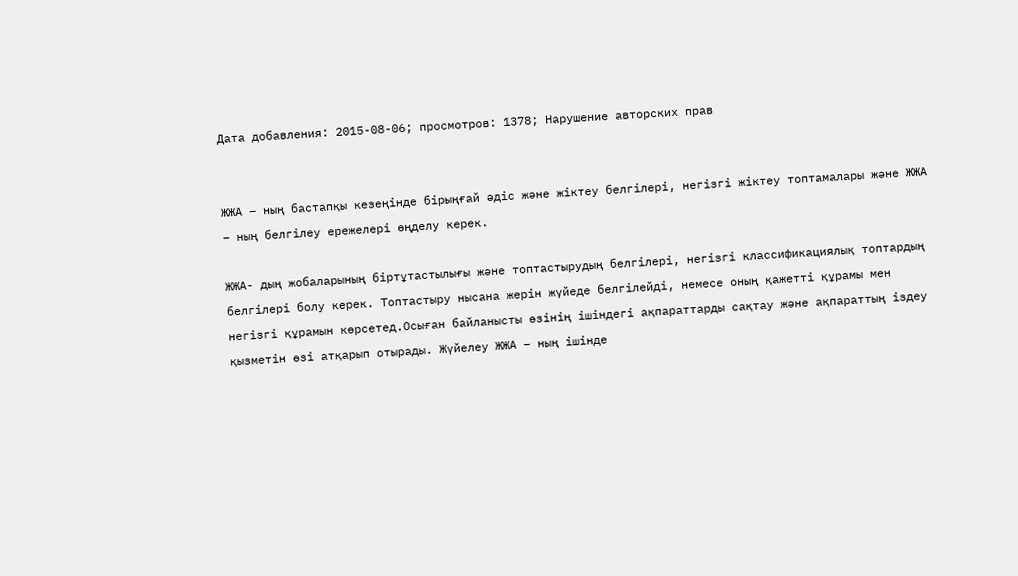Дата добавления: 2015-08-06; просмотров: 1378; Нарушение авторских прав


ЖЖА – ның бастапқы кезеңінде бірыңғай әдіс және жіктеу белгілері, негізгі жіктеу топтамалары және ЖЖА – ның белгілеу ережелері өңделу керек.

ЖЖА- дың жобаларының біртұтастылығы және топтастырудың белгілері, негізгі классификациялық топтардың белгілері болу керек. Топтастыру нысана жерін жүйеде белгілейді, немесе оның қажетті құрамы мен негізгі құрамын көрсетед.Осыған байланысты өзінің ішіндегі ақпараттарды сақтау және ақпараттың іздеу қызметін өзі атқарып отырады. Жүйелеу ЖЖА – ның ішінде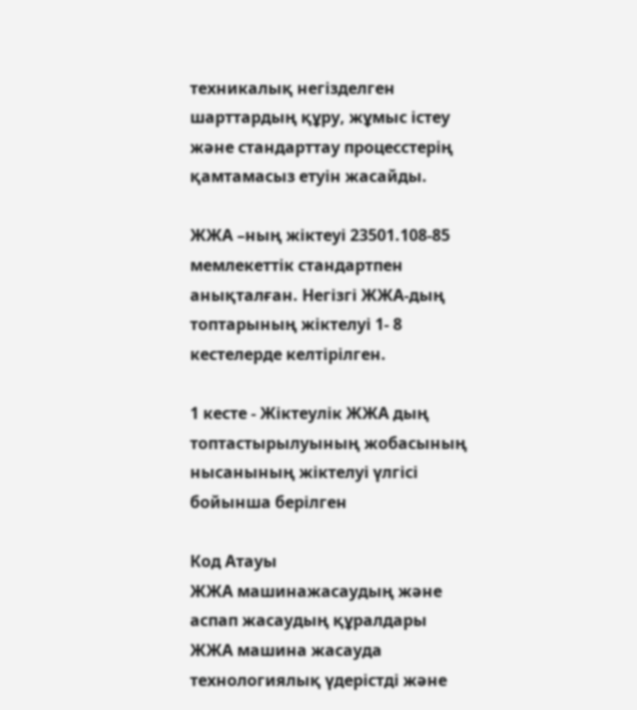техникалық негізделген шарттардың құру, жұмыс істеу және стандарттау процесстерің қамтамасыз етуін жасайды.

ЖЖА –ның жіктеуі 23501.108-85 мемлекеттік стандартпен анықталған. Негізгі ЖЖА-дың топтарының жіктелуі 1- 8 кестелерде келтірілген.

1 кесте - Жіктеулік ЖЖА дың топтастырылуының жобасының нысанының жіктелуі үлгісі бойынша берілген

Код Атауы
ЖЖА машинажасаудың және аспап жасаудың құралдары
ЖЖА машина жасауда технологиялық үдерістді және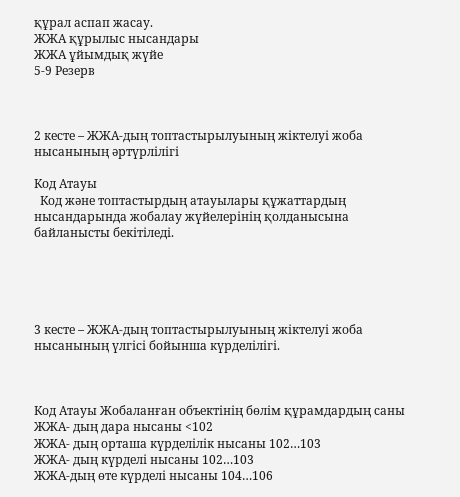құрал аспап жасау.
ЖЖА құрылыс нысандары
ЖЖА ұйымдық жүйе
5-9 Резерв



2 кесте – ЖЖА-дың топтастырылуының жіктелуі жоба нысанының әртүрлілігі

Код Атауы
  Код және топтастырдың атауылары құжаттардың нысандарында жобалау жүйелерінің қолданысына байланысты бекітіледі.





3 кесте – ЖЖА-дың топтастырылуының жіктелуі жоба нысанының үлгісі бойынша күрделілігі.



Код Атауы Жобаланған объектінің бөлім құрамдардың саны
ЖЖА- дың дара нысаны <102
ЖЖА- дың орташа күрделілік нысаны 102…103
ЖЖА- дың күрделі нысаны 102…103
ЖЖА-дың өте күрделі нысаны 104…106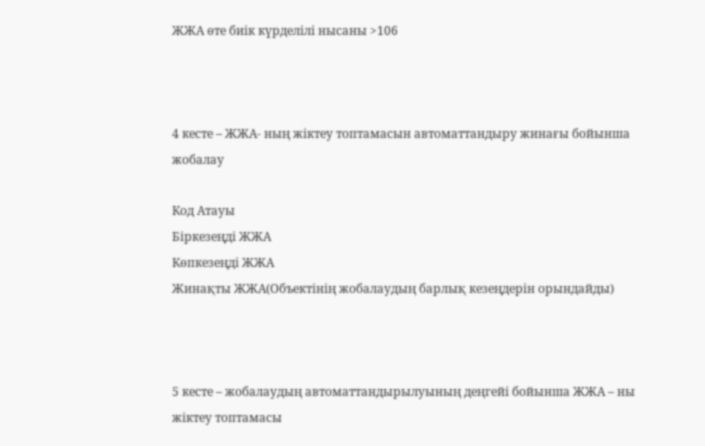ЖЖА өте биік күрделілі нысаны >106



4 кесте – ЖЖА- ның жіктеу топтамасын автоматтандыру жинағы бойынша жобалау

Код Атауы
Біркезеңді ЖЖА
Көпкезеңді ЖЖА
Жинақты ЖЖА(Объектінің жобалаудың барлық кезеңдерін орындайды)



5 кесте – жобалаудың автоматтандырылуының деңгейі бойынша ЖЖА – ны жіктеу топтамасы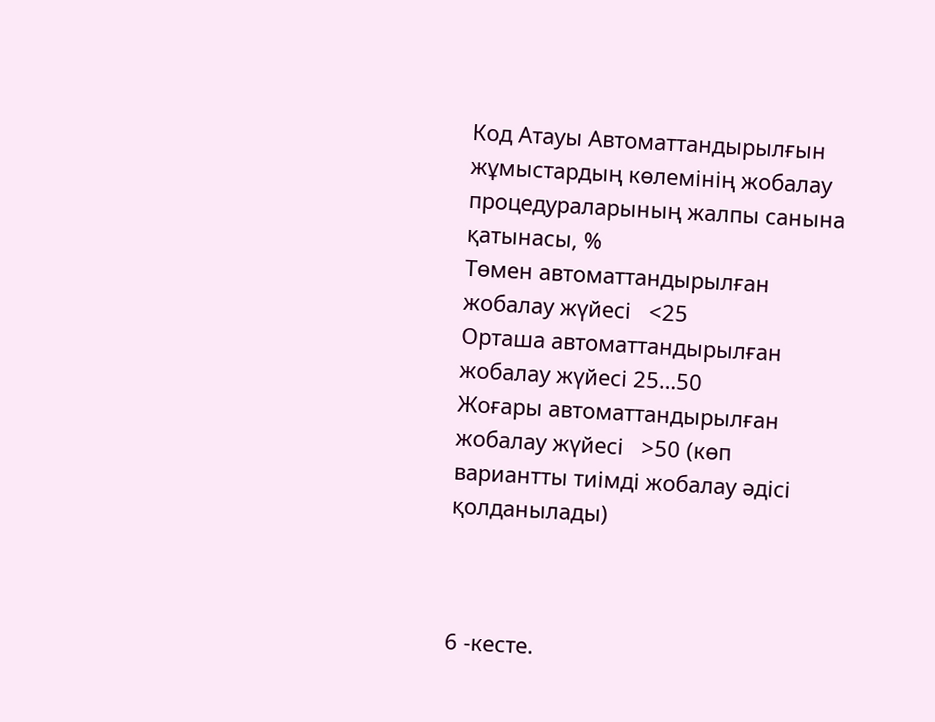Код Атауы Автоматтандырылғын жұмыстардың көлемінің жобалау процедураларының жалпы санына қатынасы, %
Төмен автоматтандырылған жобалау жүйесі   <25
Орташа автоматтандырылған жобалау жүйесі 25…50
Жоғары автоматтандырылған жобалау жүйесі   >50 (көп вариантты тиімді жобалау әдісі қолданылады)



6 -кесте.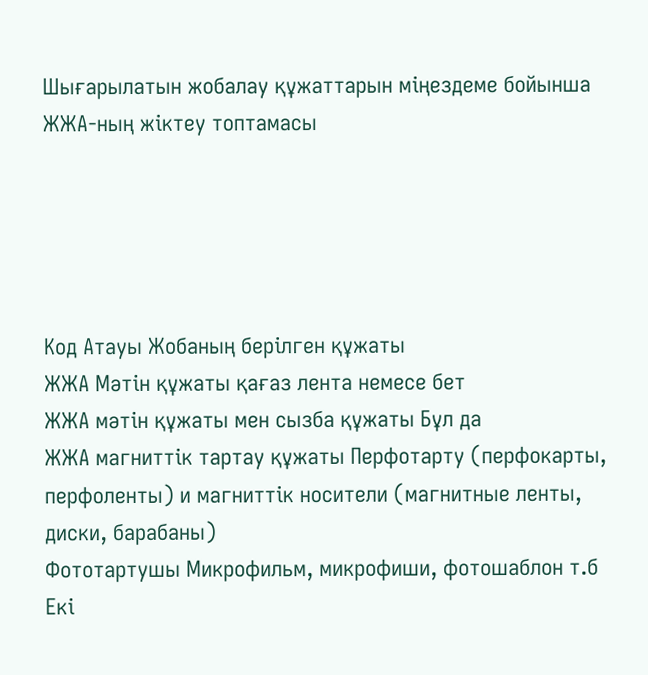Шығарылатын жобалау құжаттарын міңездеме бойынша ЖЖА-ның жіктеу топтамасы





Код Атауы Жобаның берілген құжаты
ЖЖА Мәтін құжаты қағаз лента немесе бет
ЖЖА мәтін құжаты мен сызба құжаты Бұл да
ЖЖА магниттік тартау құжаты Перфотарту (перфокарты, перфоленты) и магниттік носители (магнитные ленты, диски, барабаны)
Фототартушы Микрофильм, микрофиши, фотошаблон т.б
Екі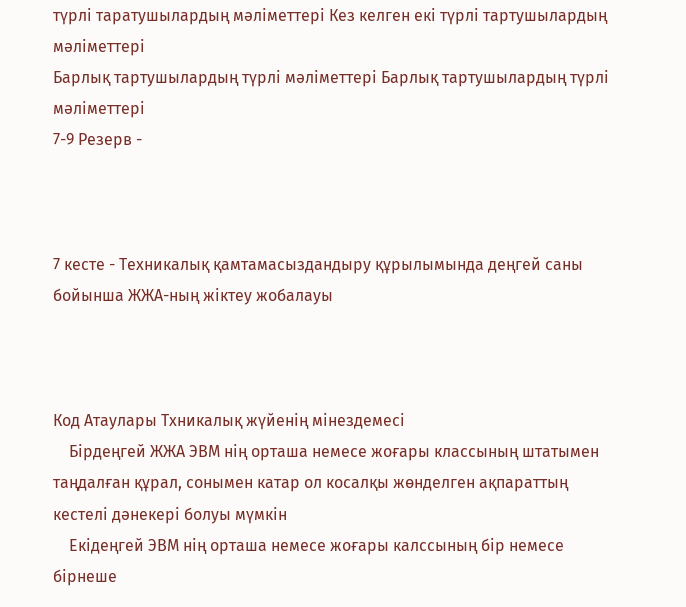түрлі таратушылардың мәліметтері Кез келген екі түрлі тартушылардың мәліметтері
Барлық тартушылардың түрлі мәліметтері Барлық тартушылардың түрлі мәліметтері
7-9 Резерв -



7 кесте - Техникалық қамтамасыздандыру құрылымында деңгей саны бойынша ЖЖА-ның жіктеу жобалауы



Код Атаулары Тхникалық жүйенің мінездемесі
    Бірдеңгей ЖЖА ЭВМ нің орташа немесе жоғары классының штатымен таңдалған құрал, сонымен катар ол косалқы жөнделген ақпараттың кестелі дәнекері болуы мүмкін
    Екідеңгей ЭВМ нің орташа немесе жоғары калссының бір немесе бірнеше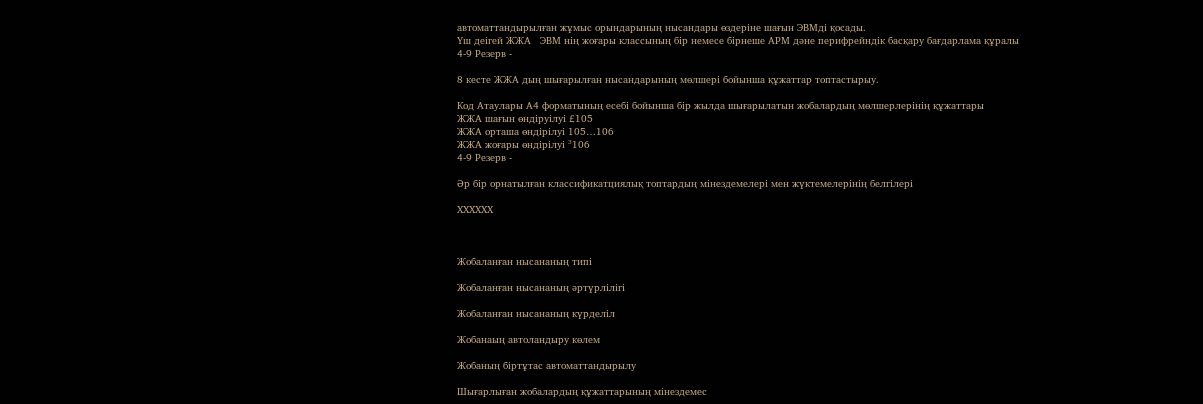автоматтандырылған жұмыс орындарының нысандары өздеріне шағын ЭВМді қосады.
Үш деігей ЖЖА   ЭВМ нің жоғары классының бір немесе бірнеше АРМ дәне перифрейндік басқару бағдарлама құралы
4-9 Резерв -

8 кесте ЖЖА дың шығарылған нысандарының мөлшері бойынша құжаттар топтастырыу.

Код Атаулары А4 форматының есебі бойынша бір жылда шығарылатын жобалардың мөлшерлерінің құжаттары
ЖЖА шағын өндіруілуі £105
ЖЖА орташа өндірілуі 105…106
ЖЖА жоғары өндірілуі ³106
4-9 Резерв -

Әр бір орнатылған классификатциялық топтардың мінездемелері мен жүктемелерінің белгілері

ХХХХХХ



Жобаланған нысананың типі

Жобаланған нысананың әртүрлілігі

Жобаланған нысананың күрделіл

Жобанаың автоландыру көлем

Жобаның біртұтас автоматтандырылу

Шығарлыған жобалардың құжаттарының мінездемес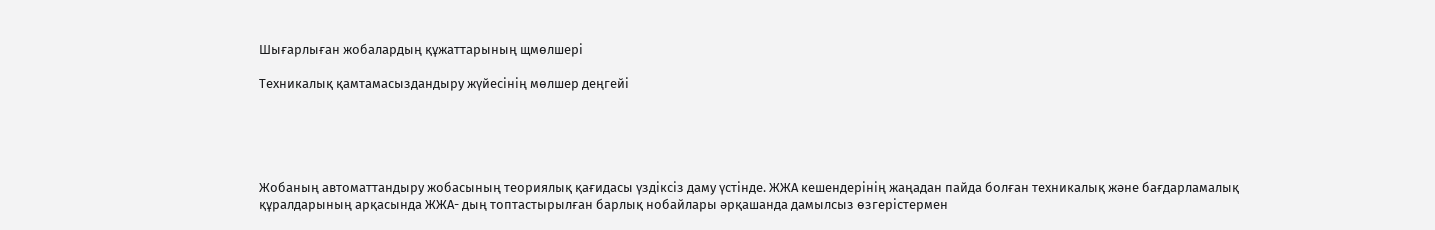Шығарлыған жобалардың құжаттарының щмөлшері

Техникалық қамтамасыздандыру жүйесінің мөлшер деңгейі





Жобаның автоматтандыру жобасының теориялық қағидасы үздіксіз даму үстінде. ЖЖА кешендерінің жаңадан пайда болған техникалық және бағдарламалық құралдарының арқасында ЖЖА- дың топтастырылған барлық нобайлары әрқашанда дамылсыз өзгерістермен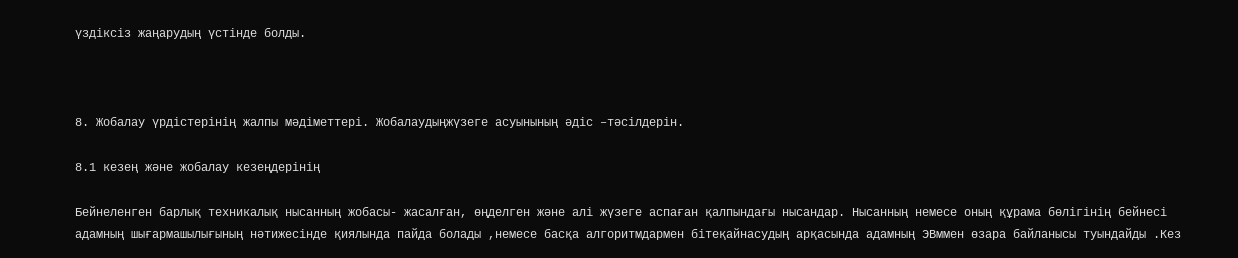үздіксіз жаңарудың үстінде болды.



8. Жобалау үрдістерінің жалпы мәдіметтері. Жобалаудыңжүзеге асуынының әдіс –тәсілдерін.

8.1 кезең және жобалау кезеңдерінің

Бейнеленген барлық техникалық нысанның жобасы- жасалған, өңделген және алі жүзеге аспаған қалпындағы нысандар. Нысанның немесе оның құрама бөлігінің бейнесі адамның шығармашылығының нәтижесінде қиялында пайда болады ,немесе басқа алгоритмдармен бітеқайнасудың арқасында адамның ЭВммен өзара байланысы туындайды .Кез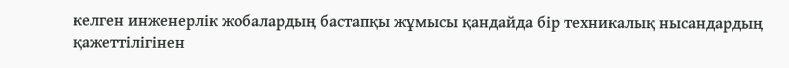келген инженерлік жобалардың бастапқы жұмысы қандайда бір техникалық нысандардың қажеттілігінен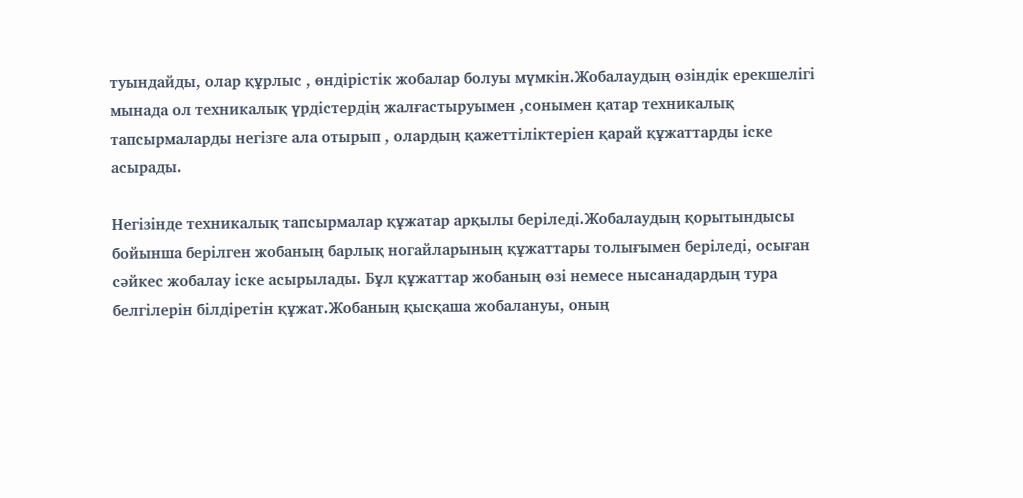туындайды, олар құрлыс , өндірістік жобалар болуы мүмкін.Жобалаудың өзіндік ерекшелігі мынада ол техникалық үрдістердің жалғастыруымен ,сонымен қатар техникалық тапсырмаларды негізге ала отырып , олардың қажеттіліктеріен қарай құжаттарды іске асырады.

Негізінде техникалық тапсырмалар құжатар арқылы беріледі.Жобалаудың қорытындысы бойынша берілген жобаның барлық ногайларының құжаттары толығымен беріледі, осыған сәйкес жобалау іске асырылады. Бұл құжаттар жобаның өзі немесе нысанадардың тура белгілерін білдіретін құжат.Жобаның қысқаша жобалануы, оның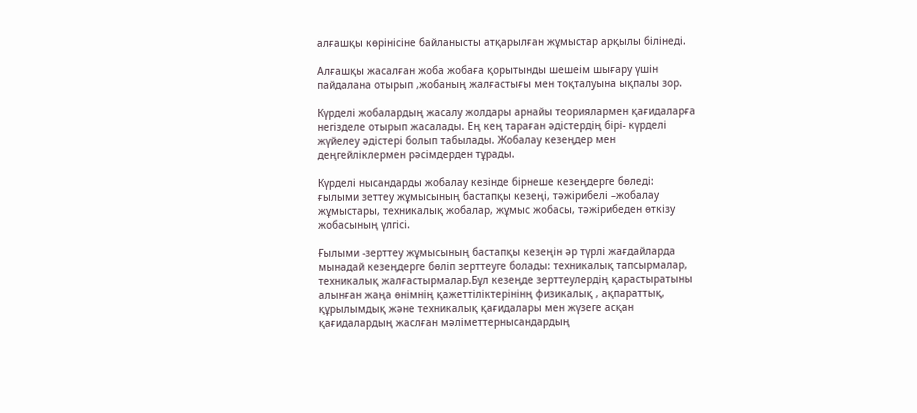алғашқы көрінісіне байланысты атқарылған жұмыстар арқылы білінеді.

Алғашқы жасалған жоба жобаға қорытынды шешеім шығару үшін пайдалана отырып ,жобаның жалғастығы мен тоқталуына ықпалы зор.

Күрделі жобалардың жасалу жолдары арнайы теориялармен қағидаларға негізделе отырып жасалады. Ең кең тараған әдістердің бірі- күрделі жүйелеу әдістері болып табылады. Жобалау кезеңдер мен деңгейліклермен рәсімдерден тұрады.

Күрделі нысандарды жобалау кезінде бірнеше кезеңдерге бөледі: ғылыми зеттеу жұмысының бастапқы кезеңі, тәжірибелі –жобалау жұмыстары, техникалық жобалар, жұмыс жобасы, тәжірибеден өткізу жобасының үлгісі.

Ғылыми -зерттеу жұмысының бастапқы кезеңін әр түрлі жағдайларда мынадай кезеңдерге бөліп зерттеуге болады: техникалық тапсырмалар, техникалық жалғастырмалар.Бұл кезеңде зерттеулердің қарастыратыны алынған жаңа өнімнің қажеттіліктерінінң физикалық , ақпараттық, құрылымдық және техникалық қағидалары мен жүзеге асқан қағидалардың жаслған мәліметтернысандардың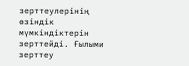зерттеулерінің өзіндік мүмкіндіктерін зерттейді. Ғылыми зерттеу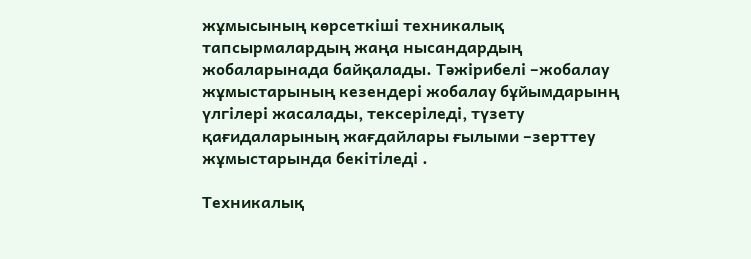жұмысының көрсеткіші техникалық тапсырмалардың жаңа нысандардың жобаларынада байқалады. Тәжірибелі –жобалау жұмыстарының кезендері жобалау бұйымдарынң үлгілері жасалады, тексеріледі, түзету қағидаларының жағдайлары ғылыми –зерттеу жұмыстарында бекітіледі .

Техникалық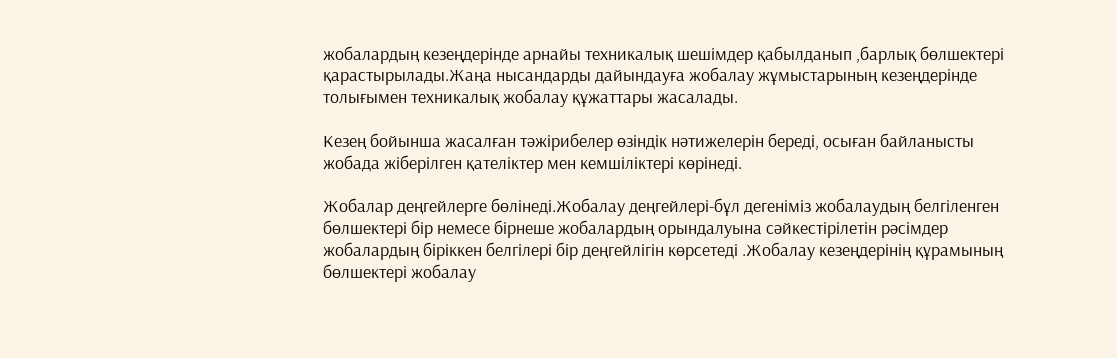жобалардың кезеңдерінде арнайы техникалық шешімдер қабылданып ,барлық бөлшектері қарастырылады.Жаңа нысандарды дайындауға жобалау жұмыстарының кезеңдерінде толығымен техникалық жобалау құжаттары жасалады.

Кезең бойынша жасалған тәжірибелер өзіндік нәтижелерін береді, осыған байланысты жобада жіберілген қателіктер мен кемшіліктері көрінеді.

Жобалар деңгейлерге бөлінеді.Жобалау деңгейлері-бұл дегеніміз жобалаудың белгіленген бөлшектері бір немесе бірнеше жобалардың орындалуына сәйкестірілетін рәсімдер жобалардың біріккен белгілері бір деңгейлігін көрсетеді .Жобалау кезеңдерінің құрамының бөлшектері жобалау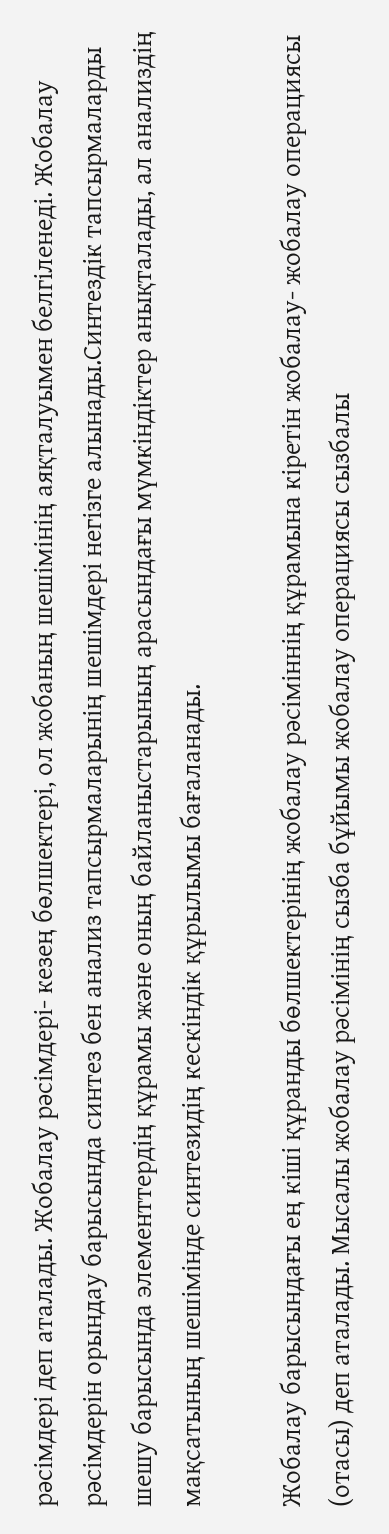рәсімдері деп аталады. Жобалау рәсімдері- кезең бөлшектері, ол жобаның шешімінің аяқталуымен белгіленеді. Жобалау рәсімдерін орындау барысында синтез бен анализ тапсырмаларынің шешімдері негізге алынады.Синтездік тапсырмаларды шешу барысында элементтердің құрамы және оның байланыстарының арасындағы мүмкіндіктер анықталады, ал анализдің мақсатының шешімінде синтезидің кескіндік құрылымы бағаланады.

Жобалау барысындағы ең кіші құранды бөлшектерінің жобалау рәсіміннің құрамына кіретін жобалау- жобалау операциясы (отасы) деп аталады. Мысалы жобалау рәсімінің сызба бұйымы жобалау операциясы сызбалы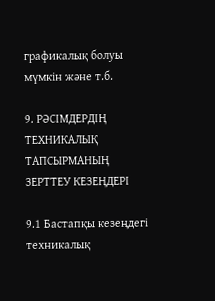графикалық болуы мүмкін және т.б.

9. РӘСІМДЕРДІҢ ТЕХНИКАЛЫҚ ТАПСЫРМАНЫҢ ЗЕРТТЕУ КЕЗЕҢДЕРІ

9.1 Бастапқы кезеңдегі техникалық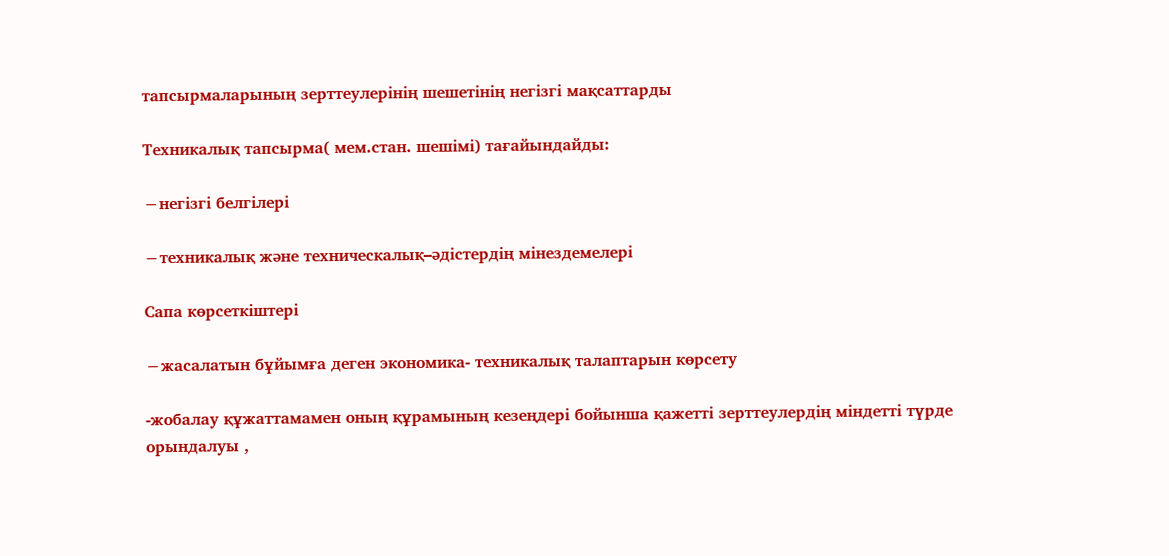тапсырмаларының зерттеулерінің шешетінің негізгі мақсаттарды

Техникалық тапсырма( мем.стан. шешімі) тағайындайды:

−негізгі белгілері

−техникалық және техническалық–әдістердің мінездемелері

Сапа көрсеткіштері

−жасалатын бұйымға деген экономика- техникалық талаптарын көрсету

-жобалау құжаттамамен оның құрамының кезеңдері бойынша қажетті зерттеулердің міндетті түрде орындалуы ,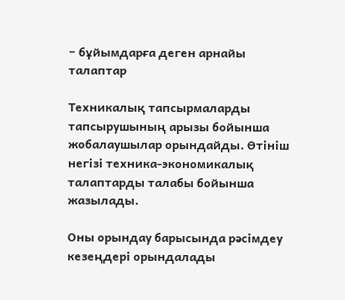− бұйымдарға деген арнайы талаптар

Техникалық тапсырмаларды тапсырушының арызы бойынша жобалаушылар орындайды. Өтініш негізі техника-экономикалық талаптарды талабы бойынша жазылады.

Оны орындау барысында рәсімдеу кезеңдері орындалады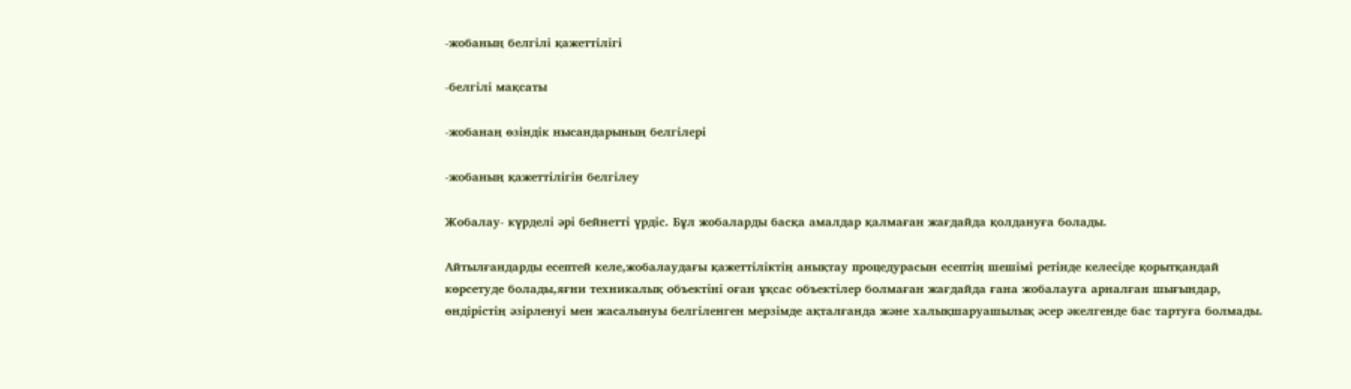-жобаның белгілі қажеттілігі

-белгілі мақсаты

-жобанаң өзіндік нысандарының белгілері

-жобаның қажеттілігін белгілеу

Жобалау- күрделі әрі бейнетті үрдіс. Бұл жобаларды басқа амалдар қалмаған жағдайда қолдануға болады.

Айтылғандарды есептей келе,жобалаудағы қажеттіліктің анықтау процедурасын есептің шешімі ретінде келесіде қорытқандай көрсетуде болады,яғни техникалық объектіні оған ұқсас объектілер болмаған жағдайда ғана жобалауға арналған шығындар, өндірістің әзірленуі мен жасалынуы белгіленген мерзімде ақталғанда және халықшаруашылық әсер әкелгенде бас тартуға болмады.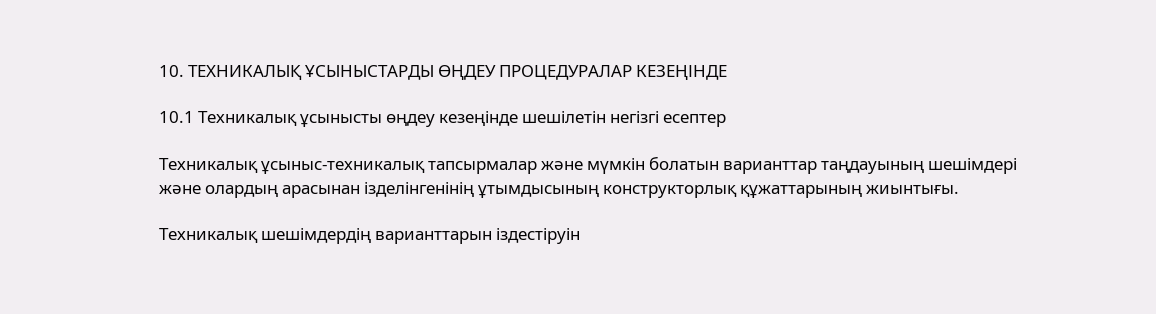10. ТЕХНИКАЛЫҚ ҰСЫНЫСТАРДЫ ӨҢДЕУ ПРОЦЕДУРАЛАР КЕЗЕҢІНДЕ

10.1 Техникалық ұсынысты өңдеу кезеңінде шешілетін негізгі есептер

Техникалық ұсыныс-техникалық тапсырмалар және мүмкін болатын варианттар таңдауының шешімдері және олардың арасынан ізделінгенінің ұтымдысының конструкторлық құжаттарының жиынтығы.

Техникалық шешімдердің варианттарын іздестіруін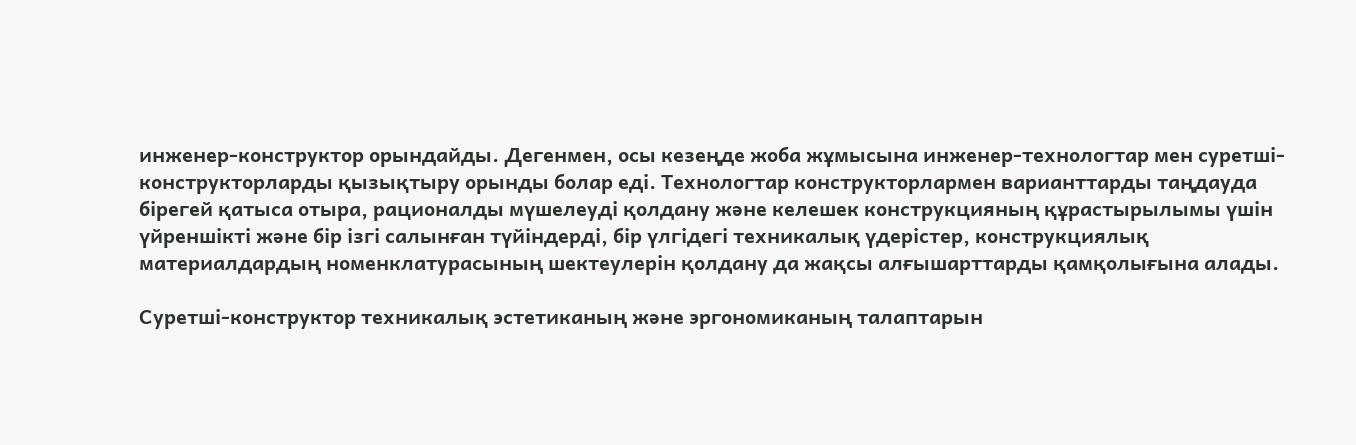инженер-конструктор орындайды. Дегенмен, осы кезеңде жоба жұмысына инженер-технологтар мен суретші-конструкторларды қызықтыру орынды болар еді. Технологтар конструкторлармен варианттарды таңдауда бірегей қатыса отыра, рационалды мүшелеуді қолдану және келешек конструкцияның құрастырылымы үшін үйреншікті және бір ізгі салынған түйіндерді, бір үлгідегі техникалық үдерістер, конструкциялық материалдардың номенклатурасының шектеулерін қолдану да жақсы алғышарттарды қамқолығына алады.

Суретші-конструктор техникалық эстетиканың және эргономиканың талаптарын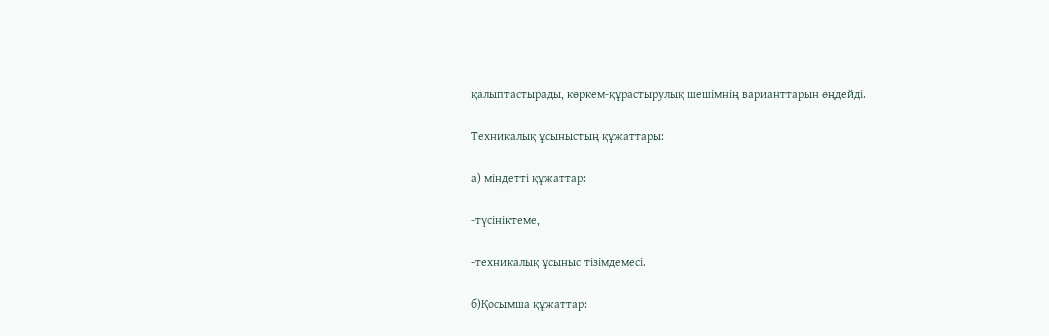қалыптастырады, көркем-құрастырулық шешімнің варианттарын өңдейді.

Техникалық ұсыныстың құжаттары:

а) міндетті құжаттар:

-түсініктеме,

-техникалық ұсыныс тізімдемесі.

б)Қосымша құжаттар: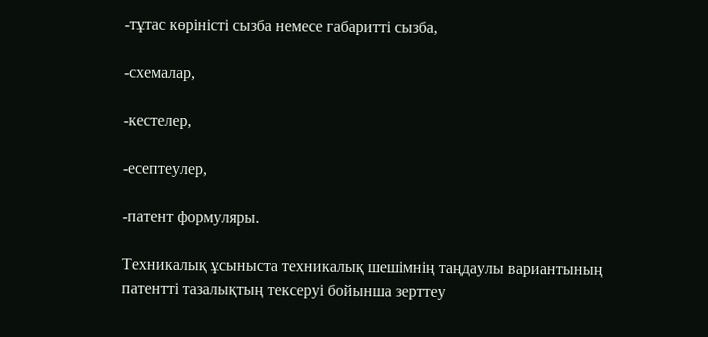-тұтас көріністі сызба немесе габаритті сызба,

-схемалар,

-кестелер,

-есептеулер,

-патент формуляры.

Техникалық ұсыныста техникалық шешімнің таңдаулы вариантының патентті тазалықтың тексеруі бойынша зерттеу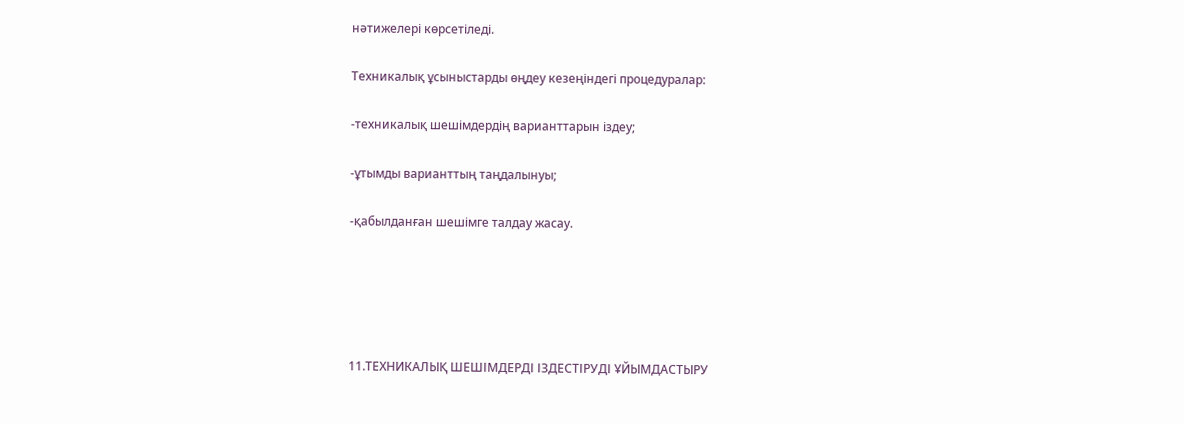нәтижелері көрсетіледі.

Техникалық ұсыныстарды өңдеу кезеңіндегі процедуралар:

-техникалық шешімдердің варианттарын іздеу;

-ұтымды варианттың таңдалынуы;

-қабылданған шешімге талдау жасау.





11.ТЕХНИКАЛЫҚ ШЕШІМДЕРДІ ІЗДЕСТІРУДІ ҰЙЫМДАСТЫРУ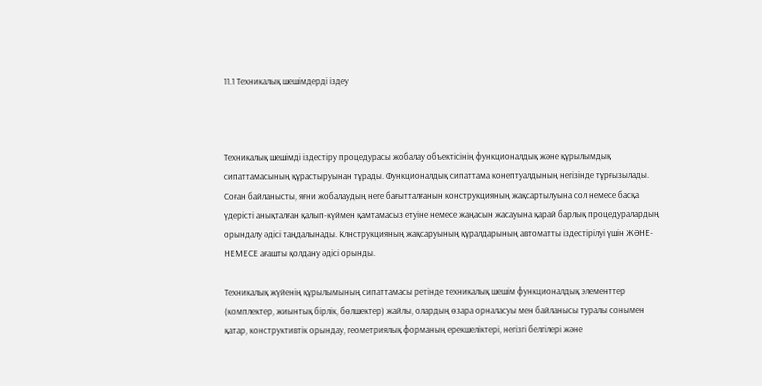11.1 Техникалық шешімдерді іздеу



Техникалық шешімді іздестіру процедурасы жобалау объектісінің функционалдық және құрылымдық сипаттамасының құрастыруынан тұрады. Функционалдық сипаттама конептуалдының негізінде тұрғызылады. Соған байланысты, яғни жобалаудың неге бағытталғанын конструкцияның жақсартылуына сол немесе басқа үдерісті анықталған қалып-күймен қамтамасыз етуіне немесе жаңасын жасауына қарай барлық процедуралардың орындалу әдісі таңдалынады. Клнструкцияның жақсаруының құралдарының автоматты іздестірілуі үшін ЖӘНЕ-НЕМЕСЕ ағашты қолдану әдісі орынды.

Техникалық жүйенің құрылымының сипаттамасы ретінде техникалық шешім функционалдық элементтер (комплектер, жиынтық бірлік, бөлшектер) жайлы, олардың өзара орналасуы мен байланысы туралы сонымен қатар, конструктивтік орындау, геометриялық форманың ерекшеліктері, негізгі белгілері және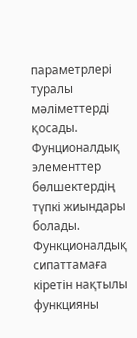параметрлері туралы мәліметтерді қосады. Фунционалдық элементтер бөлшектердің түпкі жиындары болады. Функционалдық сипаттамаға кіретін нақтылы функцияны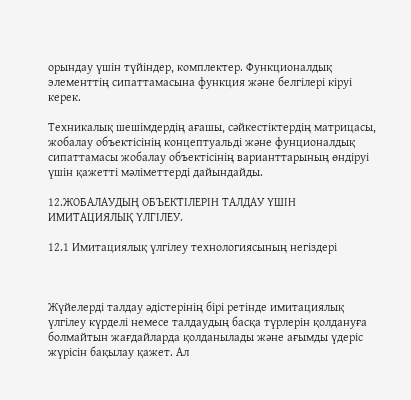орындау үшін түйіндер, комплектер. Функционалдық элементтің сипаттамасына функция және белгілері кіруі керек.

Техникалық шешімдердің ағашы, сәйкестіктердің матрицасы, жобалау объектісінің концептуальді және фунционалдық сипаттамасы жобалау объектісінің варианттарының өндіруі үшін қажетті мәліметтерді дайындайды.

12.ЖОБАЛАУДЫҢ ОБЪЕКТІЛЕРІН ТАЛДАУ ҮШІН ИМИТАЦИЯЛЫҚ ҮЛГІЛЕУ.

12.1 Имитациялық үлгілеу технологиясының негіздері



Жүйелерді талдау әдістерінің бірі ретінде имитациялық үлгілеу күрделі немесе талдаудың басқа түрлерін қолдануға болмайтын жағдайларда қолданылады және ағымды үдеріс жүрісін бақылау қажет. Ал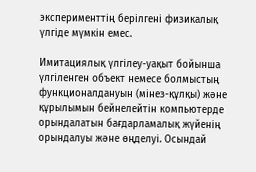эксперименттің берілгені физикалық үлгіде мүмкін емес.

Имитациялық үлгілеу-уақыт бойынша үлгіленген объект немесе болмыстың функционалдануын (мінез-құлқы) және құрылымын бейнелейтін компьютерде орындалатын бағдарламалық жүйенің орындалуы және өңделуі. Осындай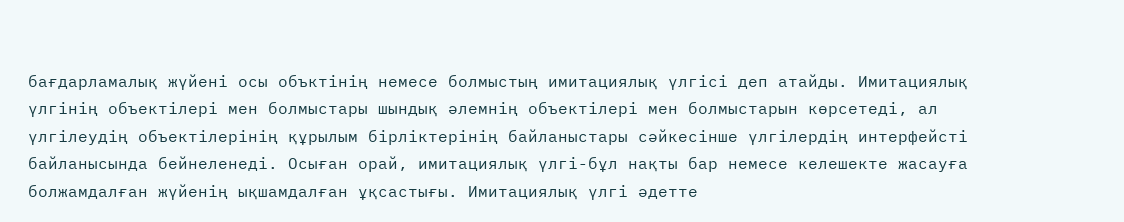бағдарламалық жүйені осы объктінің немесе болмыстың имитациялық үлгісі деп атайды. Имитациялық үлгінің объектілері мен болмыстары шындық әлемнің объектілері мен болмыстарын көрсетеді, ал үлгілеудің объектілерінің құрылым бірліктерінің байланыстары сәйкесінше үлгілердің интерфейсті байланысында бейнеленеді. Осыған орай, имитациялық үлгі-бұл нақты бар немесе келешекте жасауға болжамдалған жүйенің ықшамдалған ұқсастығы. Имитациялық үлгі әдетте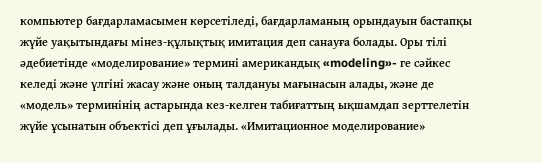компьютер бағдарламасымен көрсетіледі, бағдарламаның орындауын бастапқы жүйе уақытындағы мінез-құлықтық имитация деп санауға болады. Оры тілі әдебиетінде «моделирование» термині американдық «modeling»- ге сәйкес келеді және үлгіні жасау және оның талдануы мағынасын алады, және де «модель» терминінің астарында кез-келген табиғаттың ықшамдап зерттелетін жүйе ұсынатын объектісі деп ұғылады. «Имитационное моделирование»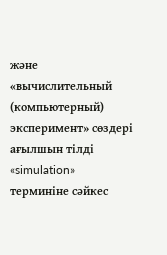және «вычислительный (компьютерный) эксперимент» сөздері ағылшын тілді «simulation» терминіне сәйкес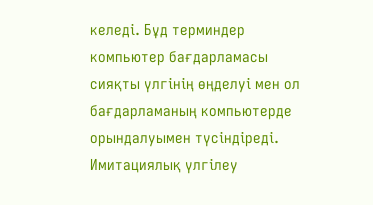келеді. Бұд терминдер компьютер бағдарламасы сияқты үлгінің өңделуі мен ол бағдарламаның компьютерде орындалуымен түсіндіреді. Имитациялық үлгілеу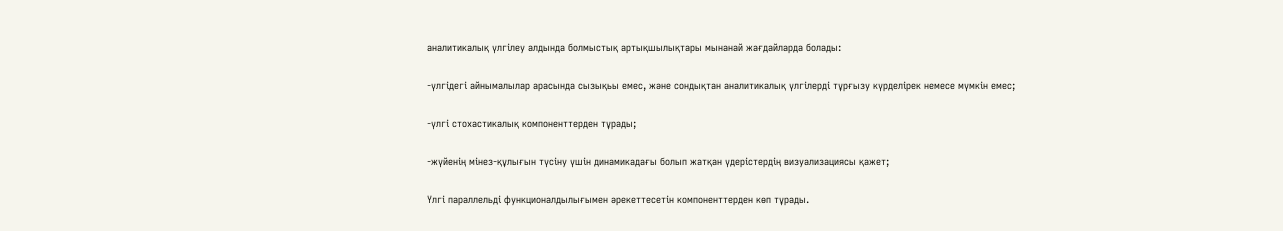аналитикалық үлгілеу алдында болмыстық артықшылықтары мынанай жағдайларда болады:

-үлгідегі айнымалылар арасында сызықьы емес, және сондықтан аналитикалық үлгілерді тұрғызу күрделірек немесе мүмкін емес;

-үлгі стохастикалық компоненттерден тұрады;

-жүйенің мінез-құлығын түсіну үшін динамикадағы болып жатқан үдерістердің визуализациясы қажет;

Үлгі параллельді функционалдылығымен әрекеттесетін компоненттерден көп тұрады.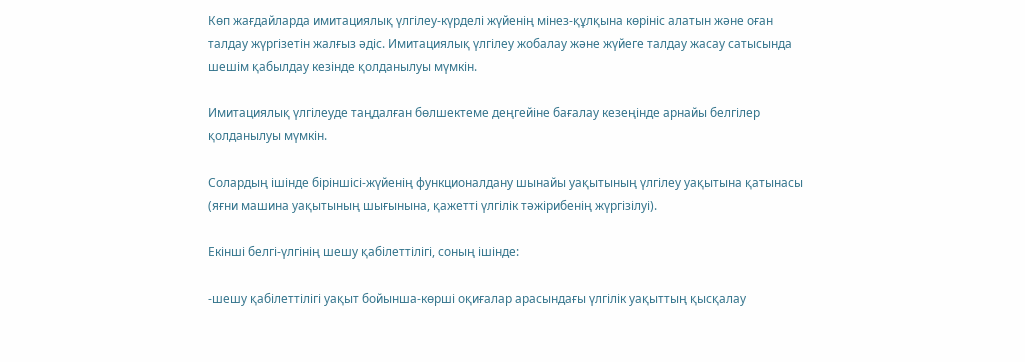Көп жағдайларда имитациялық үлгілеу-күрделі жүйенің мінез-құлқына көрініс алатын және оған талдау жүргізетін жалғыз әдіс. Имитациялық үлгілеу жобалау және жүйеге талдау жасау сатысында шешім қабылдау кезінде қолданылуы мүмкін.

Имитациялық үлгілеуде таңдалған бөлшектеме деңгейіне бағалау кезеңінде арнайы белгілер қолданылуы мүмкін.

Солардың ішінде біріншісі-жүйенің функционалдану шынайы уақытының үлгілеу уақытына қатынасы (яғни машина уақытының шығынына, қажетті үлгілік тәжірибенің жүргізілуі).

Екінші белгі-үлгінің шешу қабілеттілігі, соның ішінде:

-шешу қабілеттілігі уақыт бойынша-көрші оқиғалар арасындағы үлгілік уақыттың қысқалау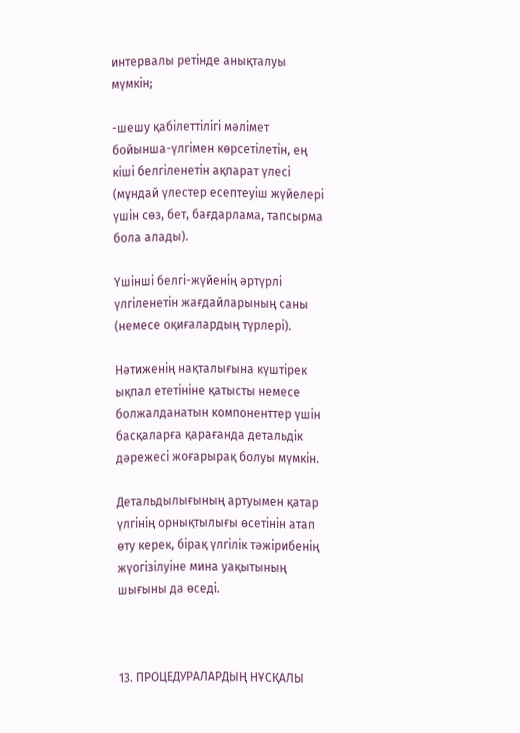интервалы ретінде анықталуы мүмкін;

-шешу қабілеттілігі мәлімет бойынша-үлгімен көрсетілетін, ең кіші белгіленетін ақпарат үлесі (мұндай үлестер есептеуіш жүйелері үшін сөз, бет, бағдарлама, тапсырма бола алады).

Үшінші белгі-жүйенің әртүрлі үлгіленетін жағдайларының саны (немесе оқиғалардың түрлері).

Нәтиженің нақталығына күштірек ықпал ететініне қатысты немесе болжалданатын компоненттер үшін басқаларға қарағанда детальдік дәрежесі жоғарырақ болуы мүмкін.

Детальдылығының артуымен қатар үлгінің орнықтылығы өсетінін атап өту керек, бірақ үлгілік тәжірибенің жүогізілуіне мина уақытының шығыны да өседі.



13. ПРОЦЕДУРАЛАРДЫҢ НҰСҚАЛЫ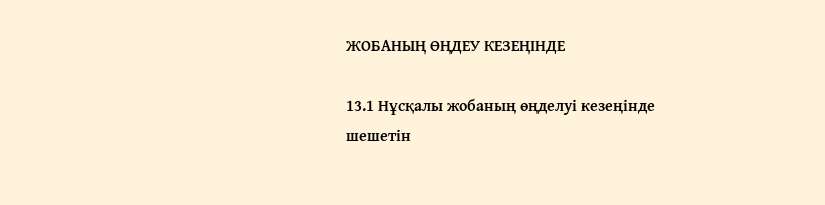ЖОБАНЫҢ ӨҢДЕУ КЕЗЕҢІНДЕ

13.1 Нұсқалы жобаның өңделуі кезеңінде шешетін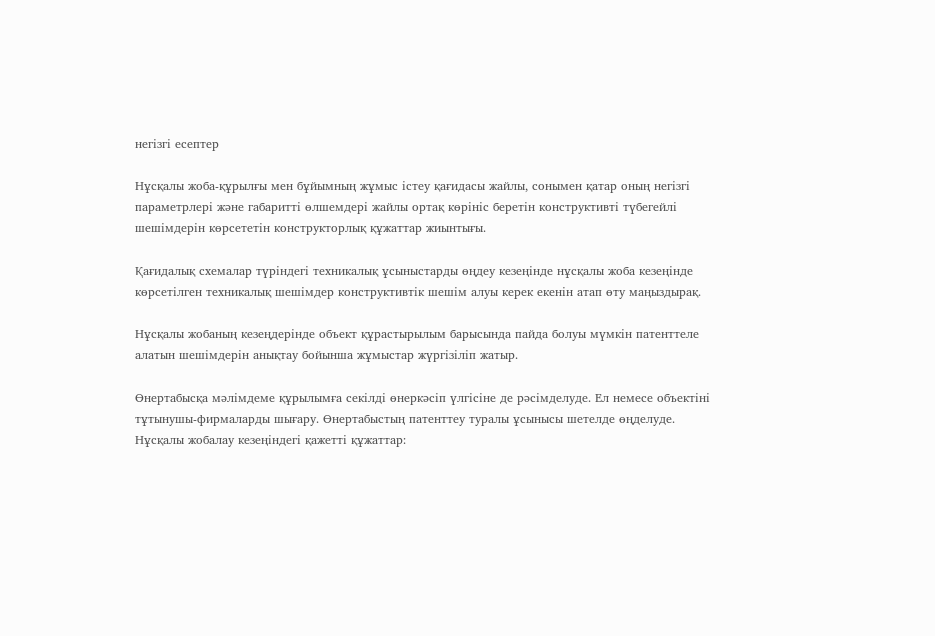негізгі есептер

Нұсқалы жоба-құрылғы мен бұйымның жұмыс істеу қағидасы жайлы, сонымен қатар оның негізгі параметрлері және габаритті өлшемдері жайлы ортақ көрініс беретін конструктивті түбегейлі шешімдерін көрсететін конструкторлық құжаттар жиынтығы.

Қағидалық схемалар түріндегі техникалық ұсыныстарды өңдеу кезеңінде нұсқалы жоба кезеңінде көрсетілген техникалық шешімдер конструктивтік шешім алуы керек екенін атап өту маңыздырақ.

Нұсқалы жобаның кезеңдерінде объект құрастырылым барысында пайда болуы мүмкін патенттеле алатын шешімдерін анықтау бойынша жұмыстар жүргізіліп жатыр.

Өнертабысқа мәлімдеме құрылымға секілді өнеркәсіп үлгісіне де рәсімделуде. Ел немесе объектіні тұтынушы-фирмаларды шығару. Өнертабыстың патенттеу туралы ұсынысы шетелде өңделуде. Нұсқалы жобалау кезеңіндегі қажетті құжаттар: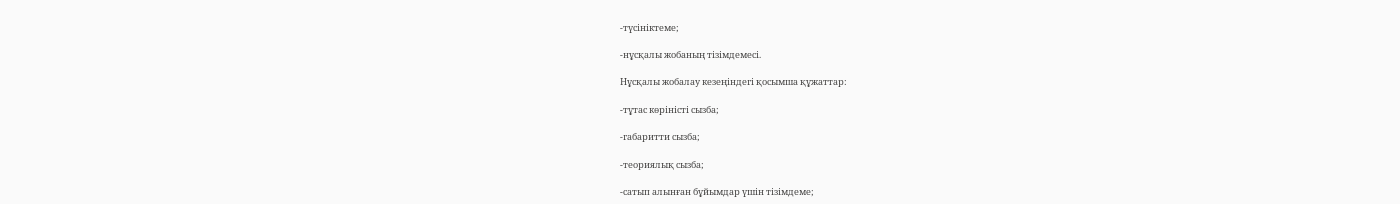-түсініктеме;

-нұсқалы жобаның тізімдемесі.

Нұсқалы жобалау кезеңіндегі қосымша құжаттар:

-тұтас көріністі сызба;

-габаритти сызба;

-теориялық сызба;

-сатып алынған бұйымдар үшін тізімдеме;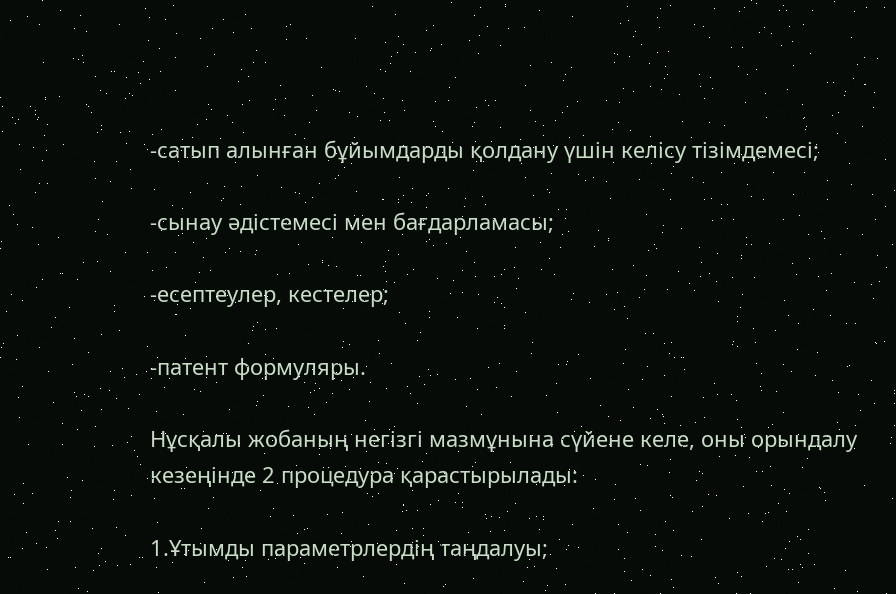-сатып алынған бұйымдарды қолдану үшін келісу тізімдемесі;

-сынау әдістемесі мен бағдарламасы;

-есептеулер, кестелер;

-патент формуляры.

Нұсқалы жобаның негізгі мазмұнына сүйене келе, оны орындалу кезеңінде 2 процедура қарастырылады:

1.Ұтымды параметрлердің таңдалуы;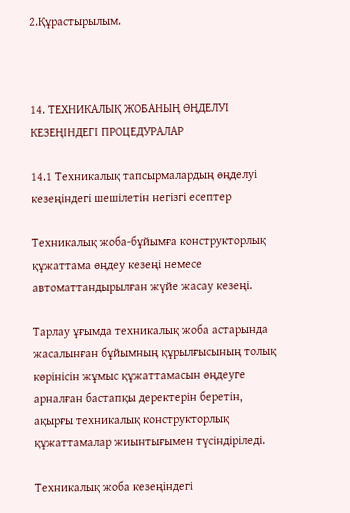2.Құрастырылым.



14. ТЕХНИКАЛЫҚ ЖОБАНЫҢ ӨҢДЕЛУІ КЕЗЕҢІНДЕГІ ПРОЦЕДУРАЛАР

14.1 Техникалық тапсырмалардың өңделуі кезеңіндегі шешілетін негізгі есептер

Техникалық жоба-бұйымға конструкторлық құжаттама өңдеу кезеңі немесе автоматтандырылған жүйе жасау кезеңі.

Тарлау ұғымда техникалық жоба астарында жасалынған бұйымның құрылғысының толық көрінісін жұмыс құжаттамасын өңдеуге арналған бастапқы деректерін беретін, ақырғы техникалық конструкторлық құжаттамалар жиынтығымен түсіндіріледі.

Техникалық жоба кезеңіндегі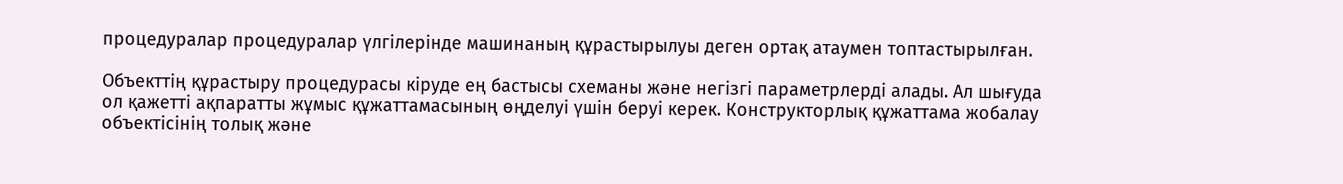процедуралар процедуралар үлгілерінде машинаның құрастырылуы деген ортақ атаумен топтастырылған.

Объекттің құрастыру процедурасы кіруде ең бастысы схеманы және негізгі параметрлерді алады. Ал шығуда ол қажетті ақпаратты жұмыс құжаттамасының өңделуі үшін беруі керек. Конструкторлық құжаттама жобалау объектісінің толық және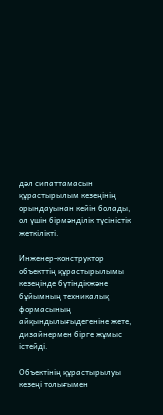дәл сипаттамасын құрастырылым кезеңінің орындауынан кейін болады, ол үшін бірмәнділік түсіністік жеткілікті.

Инженер-конструктор объекттің құрастырылымы кезеңінде бүтіндікжәне бұйымның техникалық формасының айқындылығыдегеніне жете, дизайнермен бірге жұмыс істейді.

Объектінің құрастырылуы кезеңі толығымен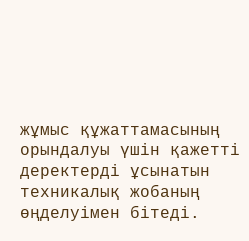жұмыс құжаттамасының орындалуы үшін қажетті деректерді ұсынатын техникалық жобаның өңделуімен бітеді.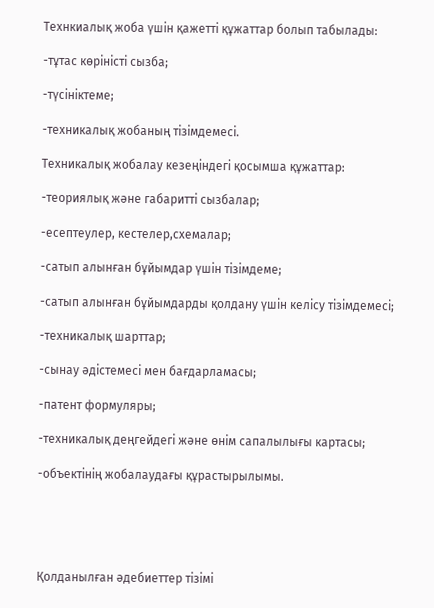Технкиалық жоба үшін қажетті құжаттар болып табылады:

-тұтас көріністі сызба;

-түсініктеме;

-техникалық жобаның тізімдемесі.

Техникалық жобалау кезеңіндегі қосымша құжаттар:

-теориялық және габаритті сызбалар;

-есептеулер, кестелер,схемалар;

-сатып алынған бұйымдар үшін тізімдеме;

-сатып алынған бұйымдарды қолдану үшін келісу тізімдемесі;

-техникалық шарттар;

-сынау әдістемесі мен бағдарламасы;

-патент формуляры;

-техникалық деңгейдегі және өнім сапалылығы картасы;

-объектінің жобалаудағы құрастырылымы.





Қолданылған әдебиеттер тізімі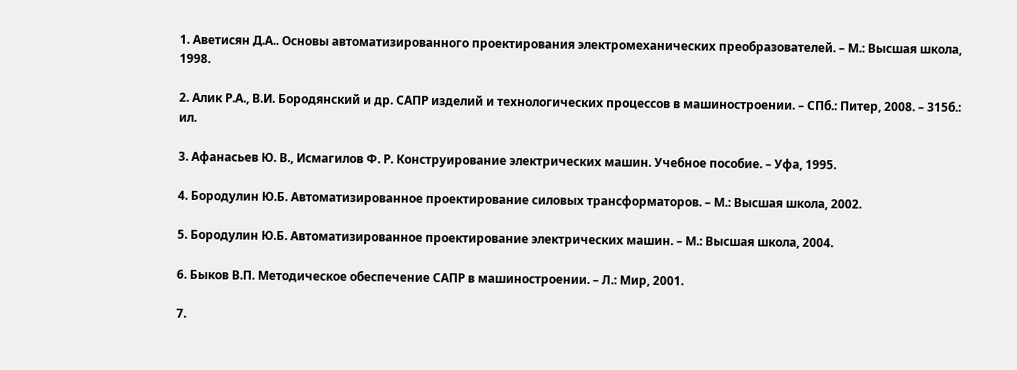1. Аветисян Д.А.. Основы автоматизированного проектирования электромеханических преобразователей. – М.: Высшая школа, 1998.

2. Алик Р.А., В.И. Бородянский и др. САПР изделий и технологических процессов в машиностроении. – СПб.: Питер, 2008. – 315б.: ил.

3. Афанасьев Ю. В., Исмагилов Ф. Р. Конструирование электрических машин. Учебное пособие. – Уфа, 1995.

4. Бородулин Ю.Б. Автоматизированное проектирование силовых трансформаторов. – М.: Высшая школа, 2002.

5. Бородулин Ю.Б. Автоматизированное проектирование электрических машин. – М.: Высшая школа, 2004.

6. Быков В.П. Методическое обеспечение САПР в машиностроении. – Л.: Мир, 2001.

7.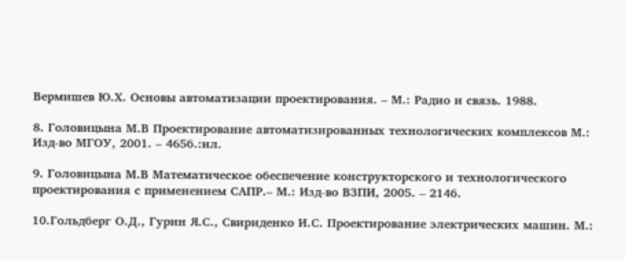Вермишев Ю.Х. Основы автоматизации проектирования. – М.: Радио и связь. 1988.

8. Головицына М.В Проектирование автоматизированных технологических комплексов М.: Изд-во МГОУ, 2001. – 465б.:ил.

9. Головицына М.В Математическое обеспечение конструкторского и технологического проектирования с применением САПР.– М.: Изд-во ВЗПИ, 2005. – 214б.

10.Гольдберг О.Д., Гурин Я.С., Свириденко И.С. Проектирование электрических машин. М.: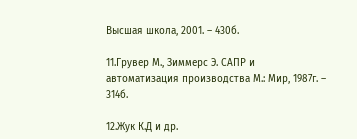Высшая школа, 2001. – 430б.

11.Грувер М., Зиммерс Э. САПР и автоматизация производства М.: Мир, 1987г. – 314б.

12.Жук К.Д и др.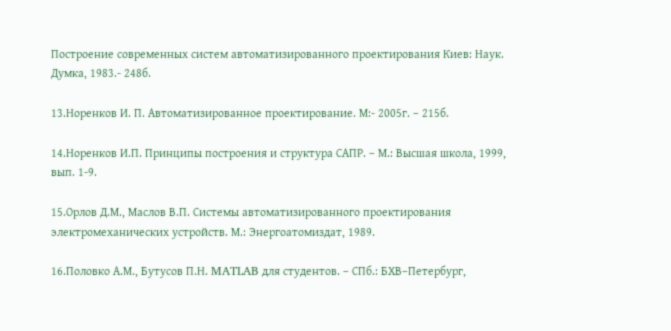Построение современных систем автоматизированного проектирования Киев: Наук. Думка, 1983.- 248б.

13.Норенков И. П. Автоматизированное проектирование. М:- 2005г. – 215б.

14.Норенков И.П. Принципы построения и структура САПР. – М.: Высшая школа, 1999, вып. 1-9.

15.Орлов Д.М., Маслов В.П. Системы автоматизированного проектирования электромеханических устройств. М.: Энергоатомиздат, 1989.

16.Половко А.М., Бутусов П.Н. MATLAB для студентов. – СПб.: БХВ–Петербург,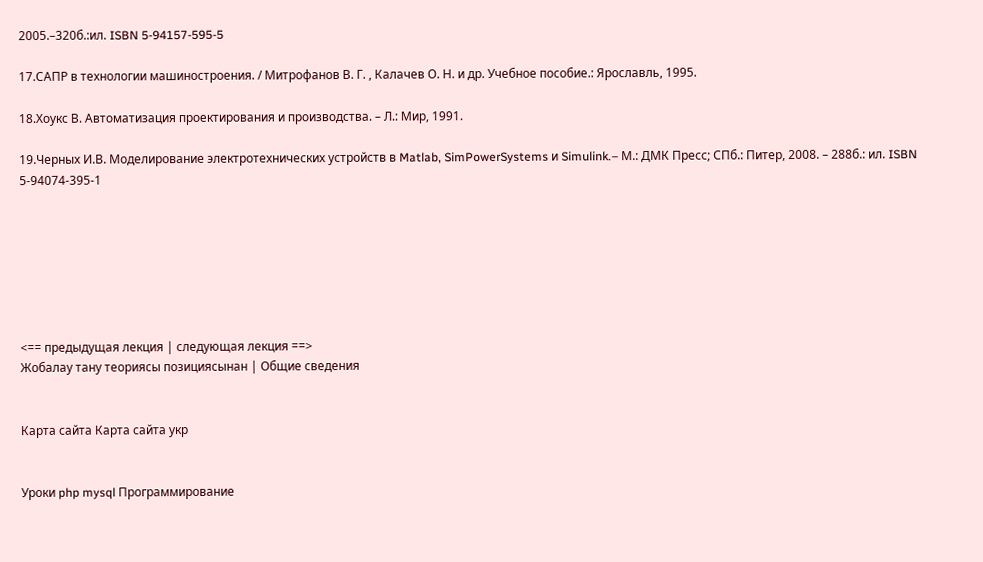2005.–320б.:ил. ISBN 5-94157-595-5

17.САПР в технологии машиностроения. / Митрофанов В. Г. , Калачев О. Н. и др. Учебное пособие.: Ярославль, 1995.

18.Хоукс В. Автоматизация проектирования и производства. – Л.: Мир, 1991.

19.Черных И.В. Моделирование электротехнических устройств в Matlab, SimPowerSystems и Simulink.– М.: ДМК Пресс; СПб.: Питер, 2008. – 288б.: ил. ISBN 5-94074-395-1







<== предыдущая лекция | следующая лекция ==>
Жобалау тану теориясы позициясынан | Общие сведения


Карта сайта Карта сайта укр


Уроки php mysql Программирование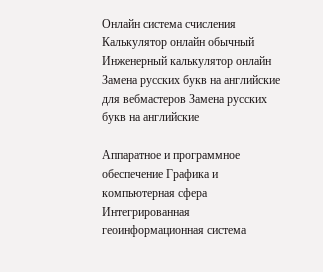Онлайн система счисления Калькулятор онлайн обычный Инженерный калькулятор онлайн Замена русских букв на английские для вебмастеров Замена русских букв на английские

Аппаратное и программное обеспечение Графика и компьютерная сфера Интегрированная геоинформационная система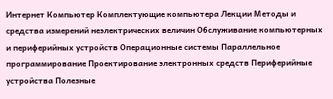Интернет Компьютер Комплектующие компьютера Лекции Методы и средства измерений неэлектрических величин Обслуживание компьютерных и периферийных устройств Операционные системы Параллельное программирование Проектирование электронных средств Периферийные устройства Полезные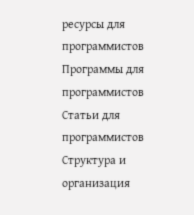ресурсы для программистов Программы для программистов Статьи для программистов Cтруктура и организация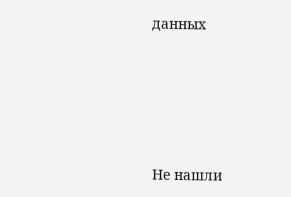данных





Не нашли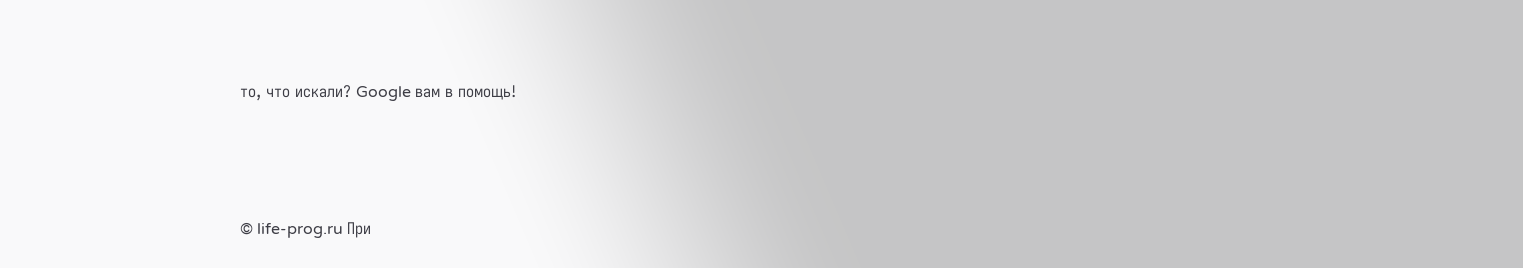то, что искали? Google вам в помощь!




© life-prog.ru При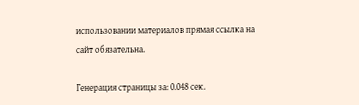использовании материалов прямая ссылка на сайт обязательна.

Генерация страницы за: 0.048 сек.